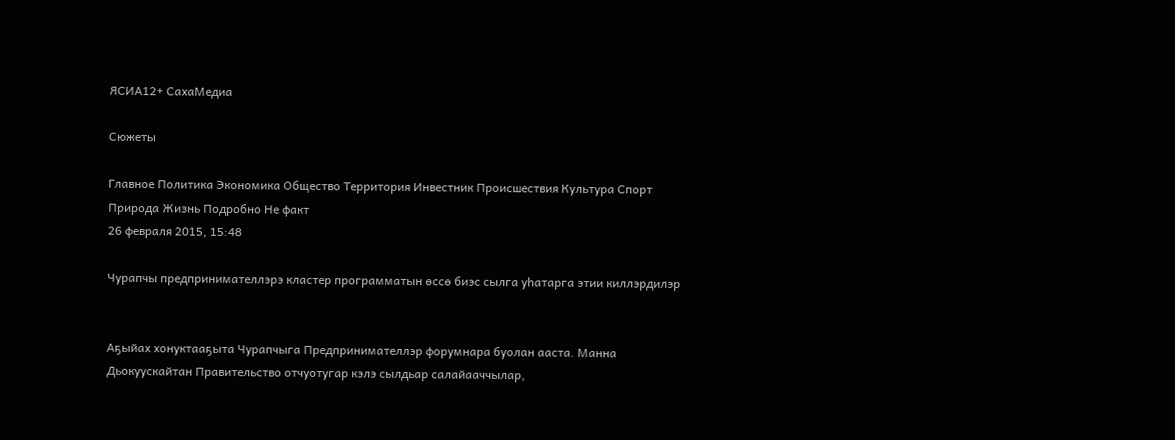ЯСИА12+ СахаМедиа

Сюжеты

Главное Политика Экономика Общество Территория Инвестник Происшествия Культура Спорт Природа Жизнь Подробно Не факт
26 февраля 2015, 15:48

Чурапчы предпринимателлэрэ кластер программатын өссө биэс сылга уһатарга этии киллэрдилэр


Аҕыйах хонуктааҕыта Чурапчыга Предпринимателлэр форумнара буолан ааста. Манна Дьокуускайтан Правительство отчуотугар кэлэ сылдьар салайааччылар,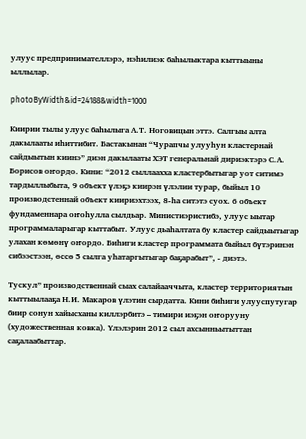улуус предпринимателлэрэ, нэһилиэк баһылыктара кыттыыны ыллылар.

photoByWidth&id=24188&width=1000

Киирии тылы улуус баһылыга А.Т. Ноговицын эттэ. Салгыы алта дакылааты иһиттибит. Бастакынан “Чурапчы улууһун кластернай сайдыытын киинэ” диэн дакылааты ХЭТ генеральнай дириэктэрэ С.А. Борисов оҥордо. Кини: “2012 сыллаахха кластербытыгар уот ситимэ тардыллыбыта, 9 объект үлэҕэ киирэн үлэлии турар, быйыл 10 производстеннай объект киириэхтээх, 8-һа ситэтэ суох. 6 объект фундаменнара оҥоһулла сылдьар. Министиэристибэ, улуус ыытар программаларыгар кыттабыт. Улуус дьаһалтата бу кластер сайдыытыгар улахан көмөнү оҥордо. Биһиги кластер программата быйыл бүтэринэн сибээстээн, өссө 5 сылга уһатаргытыгар баҕарабыт”, - диэтэ.

Тускул” производственнай сыах салайааччыта, кластер территориятын кыттыылааҕа Н.И. Макаров үлэтин сырдатта. Кини биһиги улууспутугар биир сонун хайысханы киллэрбитэ – тимири иэҕэн оҥорууну (художественная ковка). Үлэлэрин 2012 сыл ахсынньытыттан саҕалаабыттар.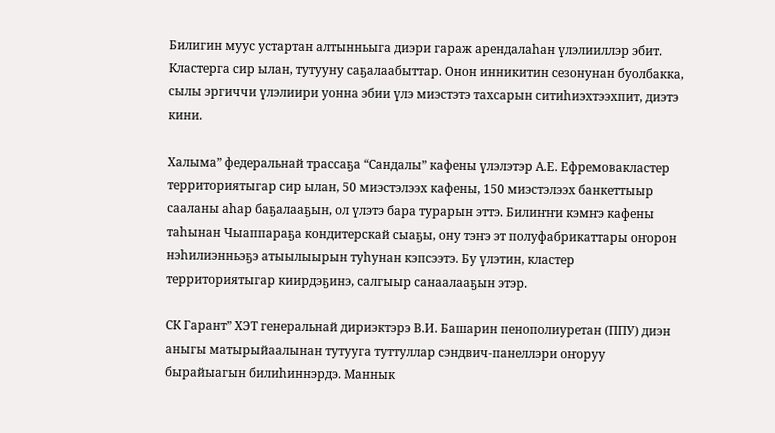Билигин муус устартан алтынньыга диэри гараж арендалаһан үлэлииллэр эбит. Кластерга сир ылан, тутууну саҕалаабыттар. Онон инникитин сезонунан буолбакка, сылы эргиччи үлэлиири уонна эбии үлэ миэстэтэ тахсарын ситиһиэхтээхпит, диэтэ кини.

Халыма” федеральнай трассаҕа “Сандалы” кафены үлэлэтэр А.Е. Ефремовакластер территориятыгар сир ылан, 50 миэстэлээх кафены, 150 миэстэлээх банкеттыыр сааланы аһар баҕалааҕын, ол үлэтэ бара турарын эттэ. Билиҥҥи кэмҥэ кафены таһынан Чыаппараҕа кондитерскай сыаҕы, ону тэҥэ эт полуфабрикаттары оҥорон нэһилиэнньэҕэ атыылыырын туһунан кэпсээтэ. Бу үлэтин, кластер территориятыгар киирдэҕинэ, салгыыр санаалааҕын этэр.

СК Гарант” ХЭТ генеральнай дириэктэрэ В.И. Башарин пенополиуретан (ППУ) диэн аныгы матырыйаалынан тутууга туттуллар сэндвич-панеллэри оҥоруу бырайыагын билиһиннэрдэ. Маннык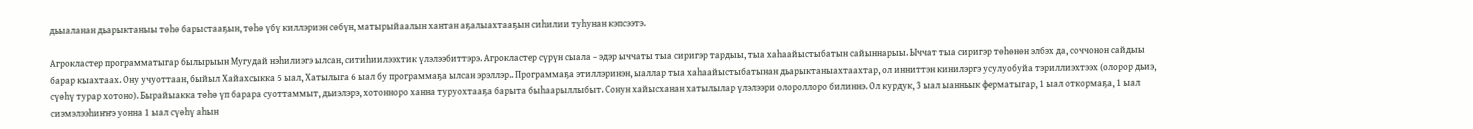дьыаланан дьарыктаныы төһө барыстааҕын, төһө үбү киллэриэн сөбүн, матырыйаалын хантан аҕалыахтааҕын сиһилии туһунан кэпсээтэ.

Агрокластер программатыгар былырыын Мугудай нэһилиэгэ ылсан, ситиһиилээхтик үлэлээбиттэрэ. Агрокластер сүрүн сыала – эдэр ыччаты тыа сиригэр тардыы, тыа хаһаайыстыбатын сайыннарыы. Ыччат тыа сиригэр төһөнөн элбэх да, соччонон сайдыы барар кыахтаах. Ону учуоттаан, быйыл Хайахсыкка 5 ыал, Хатылыга 6 ыал бу программаҕа ылсан эрэллэр.. Программаҕа этиллэринэн, ыаллар тыа хаһаайыстыбатынан дьарыктаныахтаахтар, ол инниттэн кинилэргэ усулуобуйа тэриллиэхтээх (олорор дьиэ, сүөһү турар хотоно). Бырайыакка төһө үп барара суоттаммыт, дьиэлэрэ, хотонноро ханна туруохтааҕа барыта быһаарыллыбыт. Сонун хайысханан хатылылар үлэлээри олороллоро билиннэ. Ол курдук, 3 ыал ыанньык ферматыгар, 1 ыал откормаҕа, 1 ыал сиэмэлээһиҥҥэ уонна 1 ыал сүөһү аһын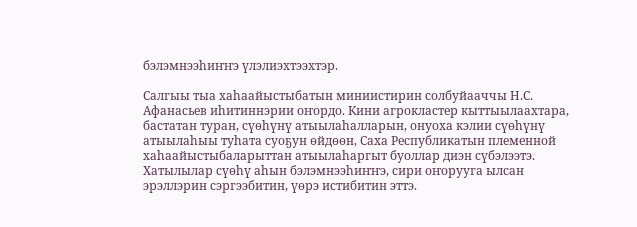бэлэмнээһиҥҥэ үлэлиэхтээхтэр.

Салгыы тыа хаһаайыстыбатын миниистирин солбуйааччы Н.С. Афанасьев иһитиннэрии оҥордо. Кини агрокластер кыттыылаахтара, бастатан туран, сүөһүнү атыылаһалларын, онуоха кэлии сүөһүнү атыылаһыы туһата суоҕун өйдөөн, Саха Республикатын племенной хаһаайыстыбаларыттан атыылаһаргыт буоллар диэн сүбэлээтэ. Хатылылар сүөһү аһын бэлэмнээһиҥҥэ, сири оҥорууга ылсан эрэллэрин сэргээбитин, үөрэ истибитин эттэ.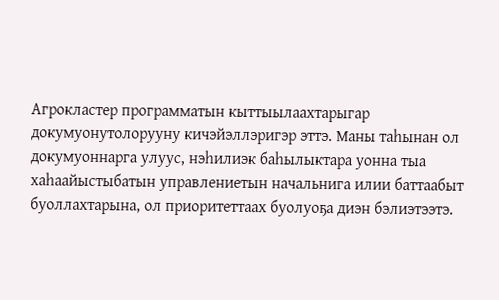Агрокластер программатын кыттыылаахтарыгар докумуонутолорууну кичэйэллэригэр эттэ. Маны таһынан ол докумуоннарга улуус, нэһилиэк баһылыктара уонна тыа хаһаайыстыбатын управлениетын начальнига илии баттаабыт буоллахтарына, ол приоритеттаах буолуоҕа диэн бэлиэтээтэ.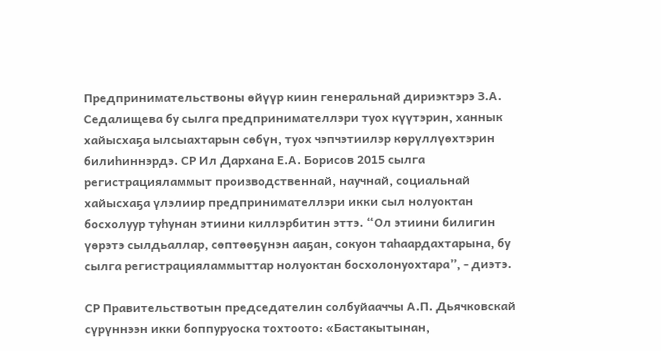Предпринимательствоны өйүүр киин генеральнай дириэктэрэ З.А. Седалищева бу сылга предпринимателлэри туох күүтэрин, ханнык хайысхаҕа ылсыахтарын сөбүн, туох чэпчэтиилэр көрүллүөхтэрин билиһиннэрдэ. СР Ил Дархана Е.А. Борисов 2015 сылга регистрацияламмыт производственнай, научнай, социальнай хайысхаҕа үлэлиир предпринимателлэри икки сыл нолуоктан босхолуур туһунан этиини киллэрбитин эттэ. “Ол этиини билигин үөрэтэ сылдьаллар, сөптөөҕүнэн ааҕан, сокуон таһаардахтарына, бу сылга регистрацияламмыттар нолуоктан босхолонуохтара”, - диэтэ.

СР Правительствотын председателин солбуйааччы А.П. Дьячковскай сүрүннээн икки боппуруоска тохтоото: «Бастакытынан,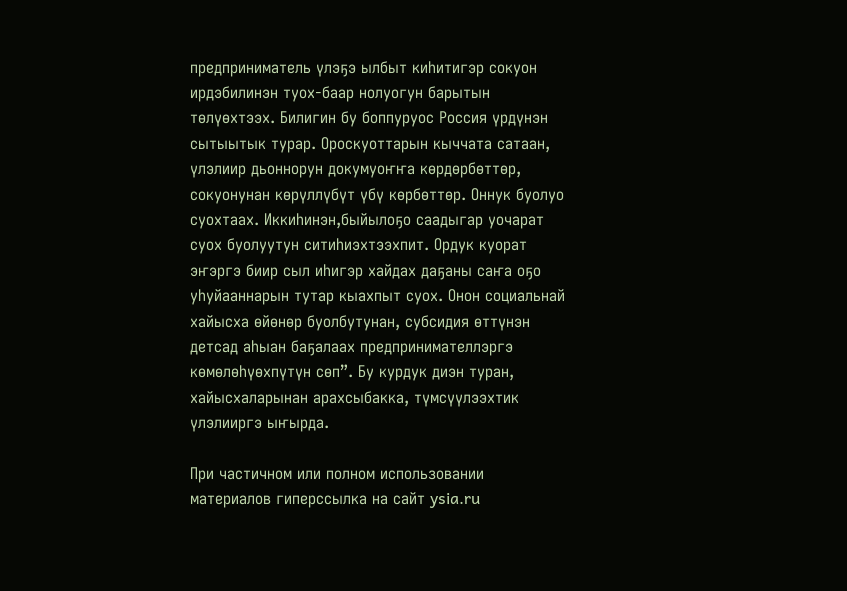предприниматель үлэҕэ ылбыт киһитигэр сокуон ирдэбилинэн туох-баар нолуогун барытын төлүөхтээх. Билигин бу боппуруос Россия үрдүнэн сытыытык турар. Ороскуоттарын кыччата сатаан, үлэлиир дьоннорун докумуоҥҥа көрдөрбөттөр, сокуонунан көрүллүбүт үбү көрбөттөр. Оннук буолуо суохтаах. Иккиһинэн,быйылоҕо саадыгар уочарат суох буолуутун ситиһиэхтээхпит. Ордук куорат эҥэргэ биир сыл иһигэр хайдах даҕаны саҥа оҕо уһуйааннарын тутар кыахпыт суох. Онон социальнай хайысха өйөнөр буолбутунан, субсидия өттүнэн детсад аһыан баҕалаах предпринимателлэргэ көмөлөһүөхпүтүн сөп”. Бу курдук диэн туран, хайысхаларынан арахсыбакка, түмсүүлээхтик үлэлииргэ ыҥырда.

При частичном или полном использовании материалов гиперссылка на сайт ysia.ru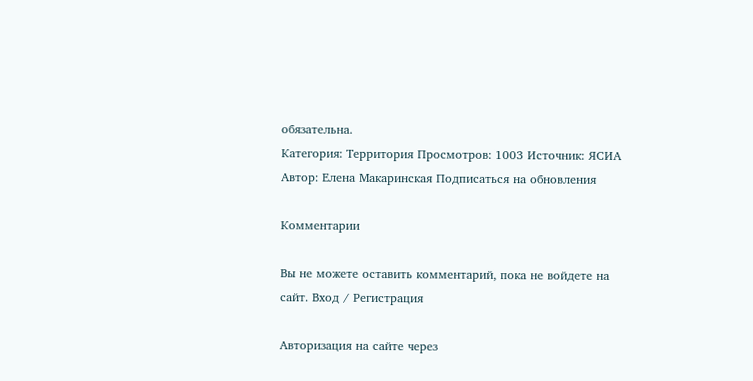обязательна.
Категория: Территория Просмотров: 1003 Источник: ЯСИА Автор: Елена Макаринская Подписаться на обновления

Комментарии

Вы не можете оставить комментарий, пока не войдете на сайт. Вход / Регистрация

Авторизация на сайте через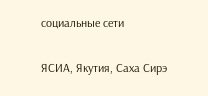социальные сети

ЯСИА, Якутия, Саха Сирэ